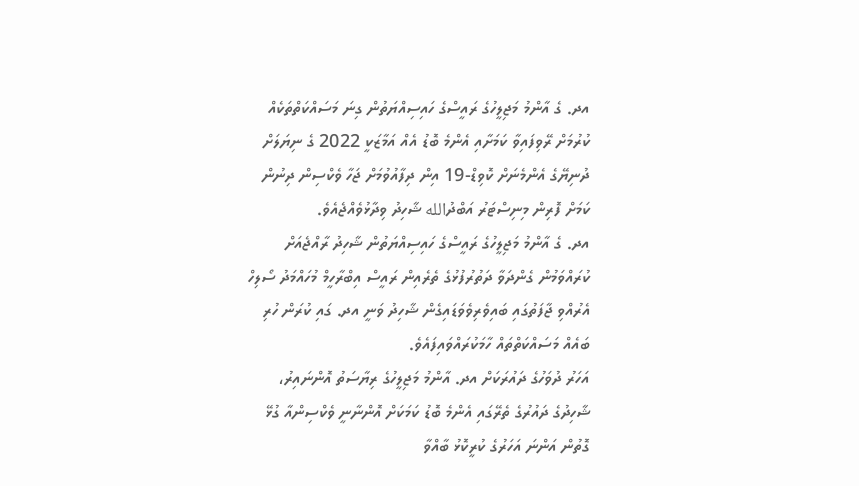އދ. ގެ އާންމު މަޖިލީހުގެ ރައީސްގެ ހައިސިއްޔަތުން ގިނަ މަސައްކަތްތަކެއް ކުރުމަށް ރޭވިފައިވާ ކަމަށާއި އެންމެ ބޮޑު އެއް އަމާޒަކީ 2022 ގެ ނިޔަލަށް ދުނިޔޭގެ އެންމެނަށް ކޮވިޑް-19 އިން ދިފާއުވުމަށް ޖަހާ ވެކްސިން ދިނުން ކަމަށް ފޮރިން މިނިސްޓަރު އަބްދުالله ޝާހިދު ވިދާޅުވެއްޖެއެވެ.
އދ. ގެ އާންމު މަޖިލީހުގެ ރައީސްގެ ހައިސިއްޔަތުން ޝާހިދު ރާއްޖެއަށް ކުރައްވަމުން ގެންދަވާ ދަތުރުފުޅުގެ ތެރެއިން ރައީސް އިބްރާހީމް މުހައްމަދު ސޯލިހް އެރުއްވި ޖާފަތުގައި ބައިވެރިވެވަޑައިގެން ޝާހިދު ވަނީ އދ. ގައި ކުރަން ހުރި ބައެއް މަސައްކަތްތައް ހާމަކުރައްވައިފައެވެ.
އަހަރު ދުވަހުގެ ދައުރަކަށް އދ. އާންމު މަޖިލީހުގެ ރިޔާސަތު އޮންނައިރު، ޝާހިދުގެ ދައުރުގެ ތެރޭގައި އެންމެ ބޮޑު ކަމަކަށް އޮންނާނީ ވެކްސިންއާ ގުޅޭ ގޮތުން އަންނަ އަހަރުގެ ކުރީކޮޅު ބާއްވާ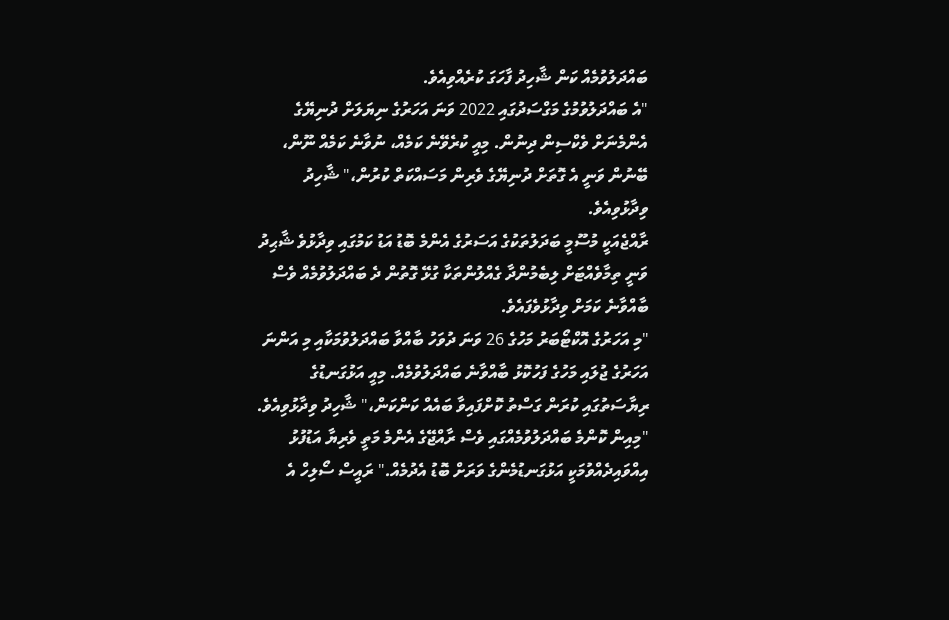ބައްދަލުވުމެއް ކަން ޝާހިދު ފާހަގަ ކުރެއްވިއެވެ.
"އެ ބައްދަލުވުމުގެ މަގްސަދުގައި 2022 ވަނަ އަހަރުގެ ނިޔަލަށް ދުނިޔޭގެ އެންމެނަށް ވެކްސިން ދިނުން. މިއީ ކުރެވޭނެ ކަމެއް، ނުވާނެ ކަމެއް ނޫން، ބޭނުން ވަނީ އެ ގޮތަށް ދުނިޔޭގެ ވެރިން މަސައްކަތް ކުރުން،" ޝާހިދު ވިދާޅުވިއެވެ.
ރާއްޖެއަކީ މުސޫމީ ބަދަލުތަކުގެ އަސަރުގެ އެންމެ ބޮޑު އަޑު ކަމުގައި ވިދާޅުވެ ޝާޙިދު ވަނީ ތިމާވެއްޓަށް ލިބެމުންދާ ގެއްލުންތަކާ ގުޅޭ ގޮތުން ދެ ބައްދަލުވުމެއް ވެސް ބާއްވާނެ ކަމަށް ވިދާޅުވެފައެވެ.
"މި އަހަރުގެ އޮކްޓޯބަރު މަހުގެ 26 ވަނަ ދުވަހު ބާއްވާ ބައްދަލުވުމަކާއި މި އަންނަ އަހަރުގެ ޖުލައި މަހުގެ ފަހުކޮޅު ބާއްވާނެ ބައްދަލުވުމެއް. މިއީ އަޅުގަނޑުގެ ރިޔާސަތުގައި ކުރަން ގަސްތު ކޮށްފައިވާ ބައެއް ކަންކަން،" ޝާހިދު ވިދާޅުވިއެވެ.
"މިއިން ކޮންމެ ބައްދަލުވުމެއްގައި ވެސް ރާއްޖޭގެ އެންމެ މަތީ ވެރިޔާ އަޑުފުޅު އިއްވައިދެއްވުމަކީ އަޅުގަނޑުމެންގެ ވަރަށް ބޮޑު އެދުމެއް." ރައީސް ސޯލިހް އެ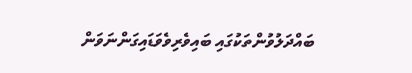ބައްދަލުވުންތަކުގައި ބައިވެރިވެވަޑައިގަންނަވަން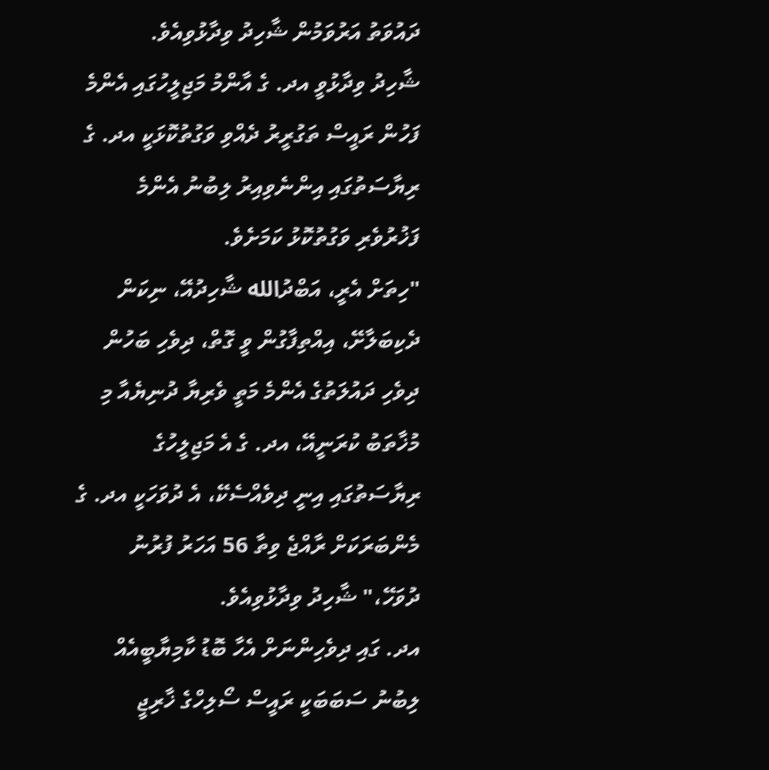ދައުވަތު އަރުވަމުން ޝާހިދު ވިދާޅުވިއެވެ.
ޝާހިދު ވިދާޅުވީ އދ. ގެ އާންމު މަޖިލީހުގައި އެންމެ ފަހުން ރައީސް ތަގުރީރު ދެއްވި ވަގުތުކޮޅަކީ އދ. ގެ ރިޔާސަތުގައި އިންނެވިއިރު ލިބުނު އެންމެ ފަޚުރުވެރި ވަގުތުކޮޅު ކަމަށެވެ.
"ހިތަށް އެރީ، އަބްދުالله ޝާހިދުއޭ، ނިކަން ދެކިބަލާށޭ، އިއްތިފާގުން ވީ ގޮތް، ދިވެހި ބަހުން ދިވެހި ދައުލަތުގެ އެންމެ މަތީ ވެރިޔާ ދުނިޔެއާ މި މުޚާތަބު ކުރަނީއޭ، އދ. ގެ އެ މަޖިލީހުގެ ރިޔާސަތުގައި އިނީ ދިވެއްސެކޭ، އެ ދުވަހަކީ އދ. ގެ މެންބަރަކަށް ރާއްޖެ ވިތާ 56 އަހަރު ފުރުނު ދުވަހޭ،" ޝާހިދު ވިދާޅުވިއެވެ.
އދ. ގައި ދިވެހިންނަށް އެހާ ބޮޑު ކާމިޔާބީއެއް ލިބުނު ސަބަބަކީ ރައީސް ސޯލިހްގެ ޚާރިޖީ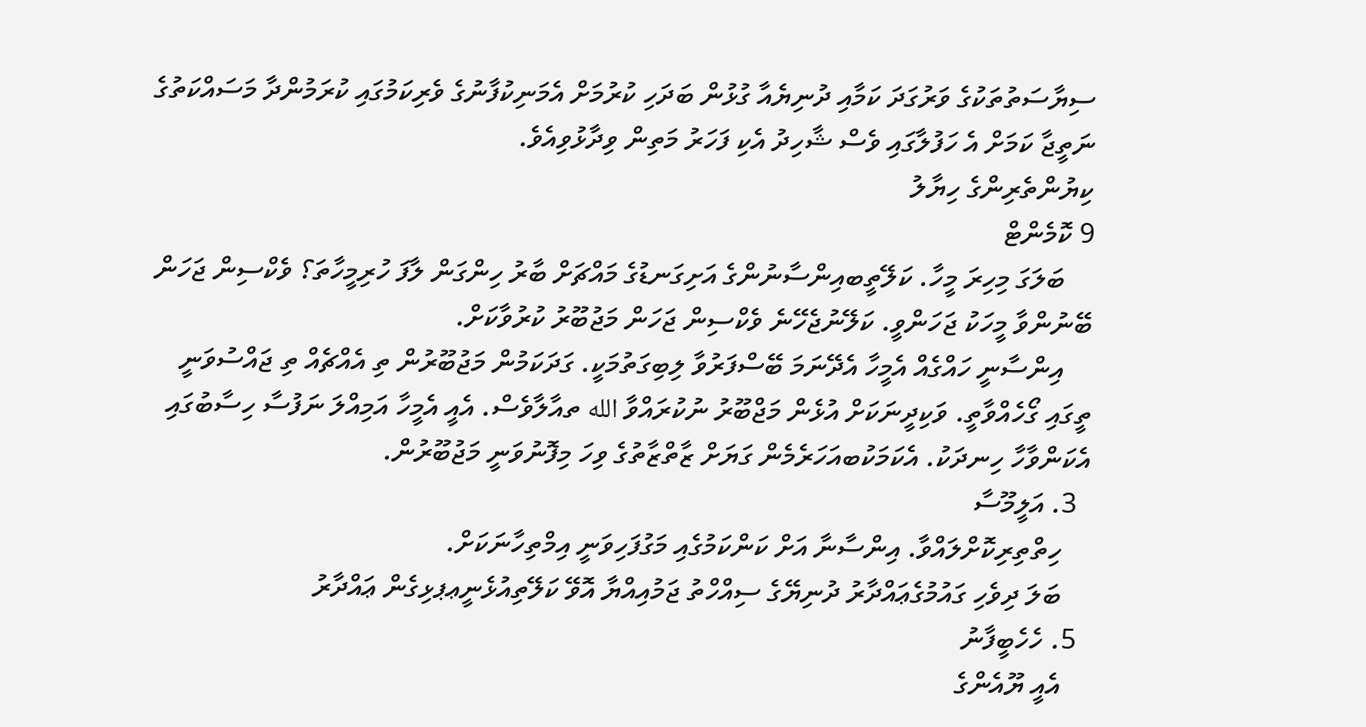ސިޔާސަތުތަކުގެ ވަރުގަދަ ކަމާއި ދުނިޔެއާ ގުޅުން ބަދަހި ކުރުމަށް އެމަނިކުފާނުގެ ވެރިކަމުގައި ކުރަމުންދާ މަސައްކަތުގެ ނަތީޖާ ކަމަށް އެ ހަފުލާގައި ވެސް ޝާހިދު އެކި ފަހަރު މަތިން ވިދާޅުވިއެވެ.
ކިޔުންތެރިންގެ ހިޔާލު
9 ކޮމެންޓް
    ބަލަގަ މިހިރަ މީހާ. ކަލޭތީބއިންސާނުންގެ އަށިގަނޑުގެ މައްޗަށް ބާރު ހިންގަން ލާފަ ހުރިމީހާތަ؟ ވެކްސިން ޖަހަން ބޭނުންވާ މީހަކު ޖަހަންވީ. ކަލޭނުޖެހޭނެ ވެކްސިން ޖަހަން މަޖުބޫރު ކުރުވާކަށް.
    އިންސާނީ ހައްގެއް އެމީހާ އެދޭނަމަ ބޭސްފަރުވާ ލިބިގަތުމަކީ. ގަދަކަމުން މަޖުބޫރުން ތި އެއްޗެއް ތި ޖައްސުވަނީ ތީގައި ގޯހެއްވާތީ. ވަކިދީނަކަށް އުޅެން މަޖްބޫރު ނުކުރައްވާ الله ތއާލާވެސް. އެއީ އެމީހާ އަމިއްލަ ނަފުސާ ހިސާބުގައި އެކަންވާހާ ހިނދަކު. އެކަމަކުބއަހަރެމެން ގަޔަށް ޒާތްޒާތުގެ ވިހަ މިފޮނުވަނީ މަޖުބޫރުން.
  3. އަލީމޫސާ
    ހިތްތިރިކޮށްލައްވާ. އިންސާނާ އަށް ކަންކަމުގެއި މަގުފަހިވަނީ އިމްތިހާނަކަށް.
    ބަލަ ދިވެހި ގައުމުގެޢައްދާރު ދުނިޔޭގެ ސިއްހްތު ޖަމުއިއްޔާ އޮވޭ ކަލޭތިއުޅެނީޢޕޅިގެން ޢައްދާރު
  5. ހެހެބީފާނު
    އެއީ ޔޫއެންގެ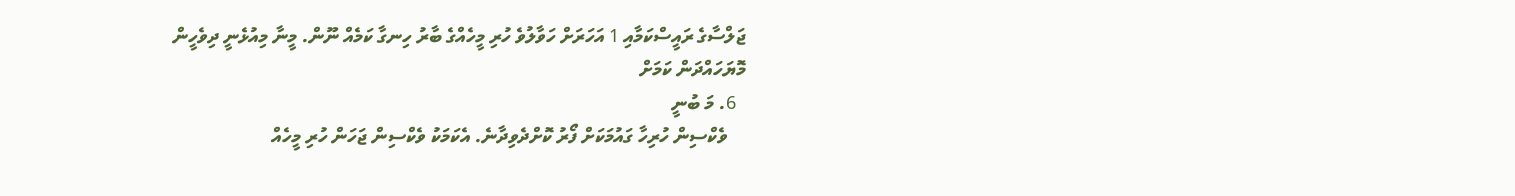ޖަލްސާގެ ރައީސްކަމާއި 1 އަހަރަށް ހަވާލުވެ ހުރި މީހެއްގެ ބާރު ހިނގާ ކަމެއް ނޫން. މީނާ މިއުޅެނީ ދިވެހީން މޮޔަހައްދަން ކަމަށް
  6. މަ ބުނީ
    ވެކްސިން ހުރިހާ ގައުމަކަށް ފޯރު ކޮށްދެވިދާނެ. އެކަމަކު ވެކްސިން ޖަހަން ހުރި މީހެއް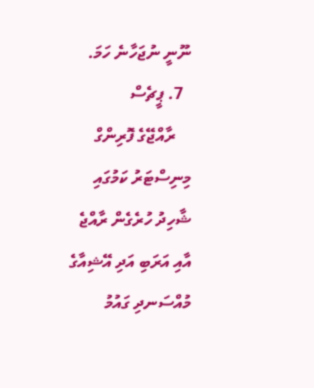ނޫނީ ނުޖަހާނެ ހަމަ.
  7. ޕީޗެސް
    ރާއްޖޭގެ ފޮރިންގް މިނިސްޓަރު ކަމުގައި ޝާހިދު ހުރެގެން ރާއްޖެ އާއި އަރަބި އަދި އޭޝިއާގެ މުއްސަނދި ގައުމު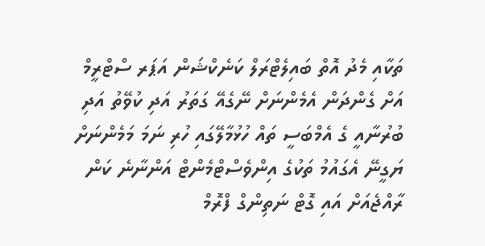ތަކާއި މެދު އޮތް ބައިލެޓްރަލް ކަނެކްޝަން އަޕަރ ސްޓްރީމް އަށް ގެންދަން އެމެންނަށް ނޭގެއޭ ގަތަރު އަދި ކުވޭތު އަދި ބުރުނާއީ ގެ އެމްބަސީ ތައް ހުޅުމާލޭގައި ހުރި ނަމަ މަމެންނަށް ޔަގީނޭ އެގައުމު ތަކުގެ އިންވެސްޓްމެންޓް އަންނާނެ ކަން ރާއްޖެއަށް އައި ގޮޓް ނަތިންގް ފްރޮމް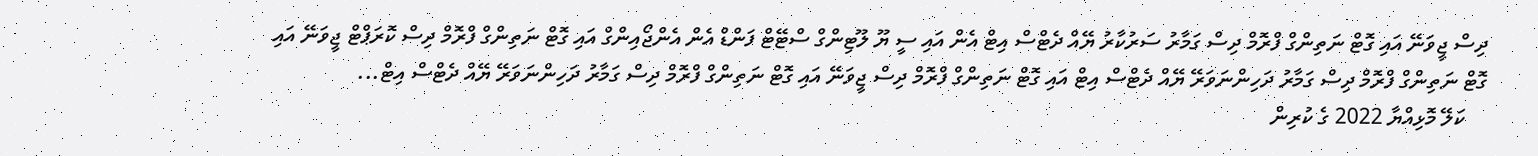ދިސް ޖީވަނޭ އައި ގޮޓް ނަތިންގް ފްރޮމް ދިސް ގަމާރު ސަރުކާރު ޔޭއް ދެޓްސް އިޓް އެން އައި ސީ ޔޫ ލޫޓިންގް ސްޓޭޓް ފަންޑް އެން އެންޖޯއިންގް އައި ގޮޓް ނަތިންގް ފްރޮމް ދިސް ކޮރަޕްޓް ޖީވަނޭ އައި ގޮޓް ނަތިންގް ފްރޮމް ދިސް ގަމާރު ދަހިންނަވަރޭ ޔޭއް ދެޓްސް އިޓް އައި ގޮޓް ނަތިންގް ފްރޮމް ދިސް ޖީވަނޭ އައި ގޮޓް ނަތިންގް ފްރޮމް ދިސް ގަމާރު ދަހިންނަވަރޭ ޔޭއް ދެޓްސް އިޓް...
    ކަލޭ މޮޅިއްޔާ 2022 ގެ ކުރިން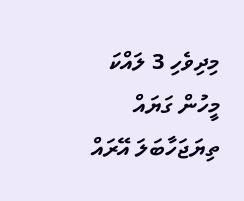މިދިވެހި 3 ލައްކަ މީހުން ގަޔައް ތިޔަޖަހާބަލަ އޭރައް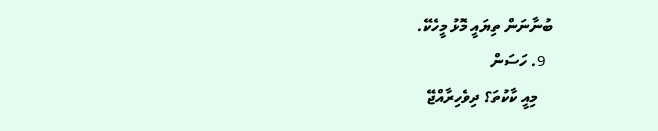ބުނާނަން ތިޔައީ މޮޅު މީހެކޭ.
  9. ހަސަން
    މިއީ ކާކުތަ؟ ދިވެހިރާއްޖޭ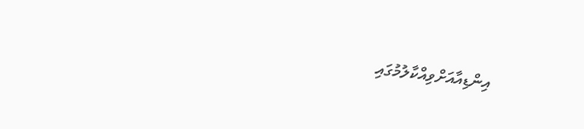އިންޑިއާއަށްވިއްކާލުމުގައި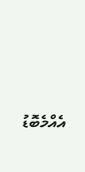އެއްމެބޮޑު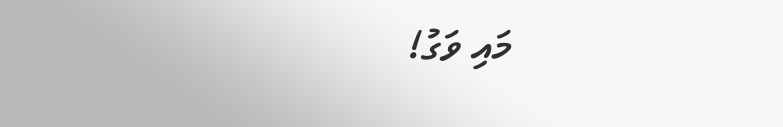މައި ވަގު!